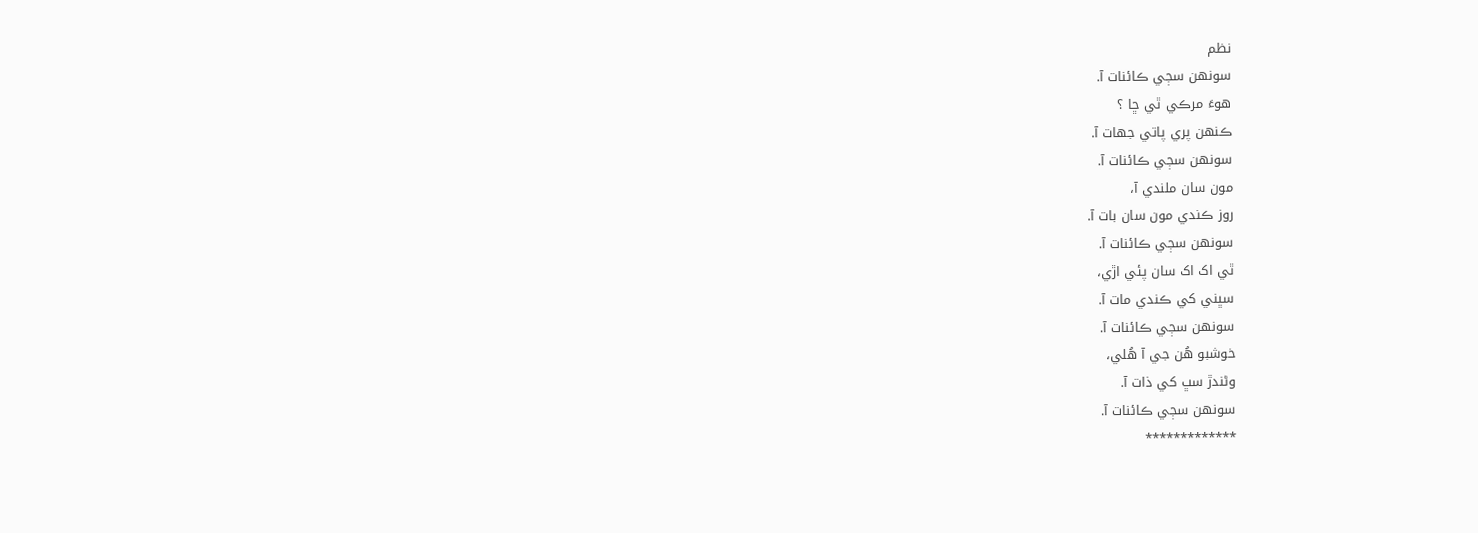نظم
سونهن سڄي ڪائنات آ.
هوءَ مرڪي ٿي ڇا ؟
ڪنهن پري پاتي جهات آ.
سونهن سڄي ڪائنات آ.
مون سان ملندي آ،
روز ڪندي مون سان بات آ.
سونهن سڄي ڪائنات آ.
ٿي اک اک سان پئي اڙي،
سڀني کي ڪندي مات آ.
سونهن سڄي ڪائنات آ.
خوشبو هُن جي آ هُلي،
وڻندڙ سڀ کي ذات آ.
سونهن سڄي ڪائنات آ.
*************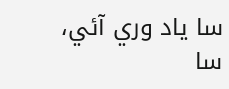سا ياد وري آئي،
سا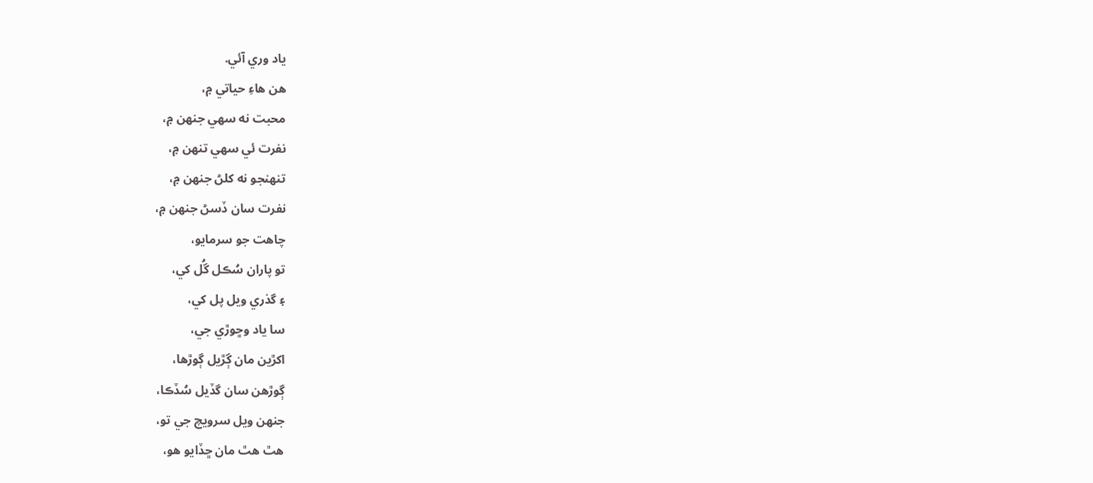ياد وري آئي.
هن هاءِ حياتي ۾،
محبت نه سهي جنهن ۾،
نفرت ئي سهي تنهن ۾،
تنهنجو نه کلڻ جنهن ۾،
نفرت سان ڏسڻ جنهن ۾،
چاهت جو سرمايو،
تو پاران سُڪل گُل کي،
۽ گذري ويل پل کي،
سا ياد وڇوڙي جي،
اکڙين مان ڳڙيل ڳوڙها،
ڳوڙهن سان گڏيل سُڏڪا،
جنهن ويل سرويچ جي تو،
هٿ هٿ مان ڇڏايو هو،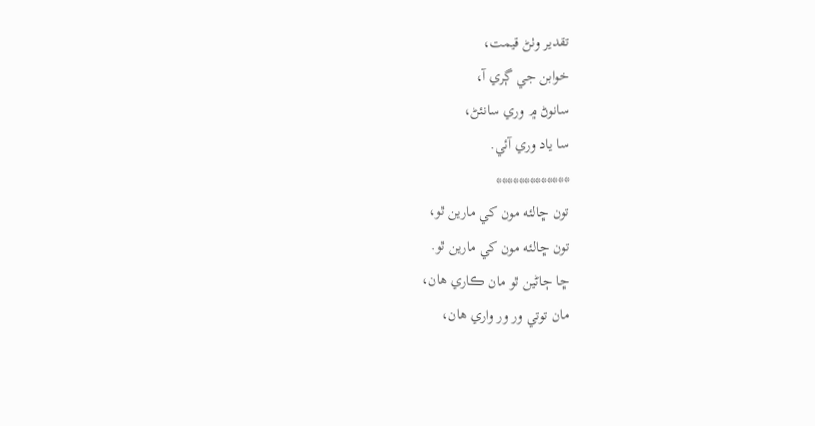تقدير وٺڻ قيمت،
خوابن جي ڳري آ،
سانوڻ ۾ وري سانئڻ،
سا ياد وري آئي.
*************
تون ڇالئه مون کي مارين ٿو،
تون ڇالئه مون کي مارين ٿو.
ڇا ڄاڻين ٿو مان ڪاري هان،
مان توتي ور ور واري هان،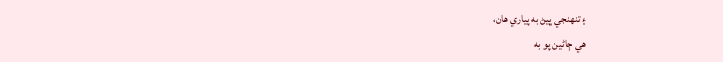۽ تنهنجي ڀيڻ به پياري هان،
هي ڄاڻين پو به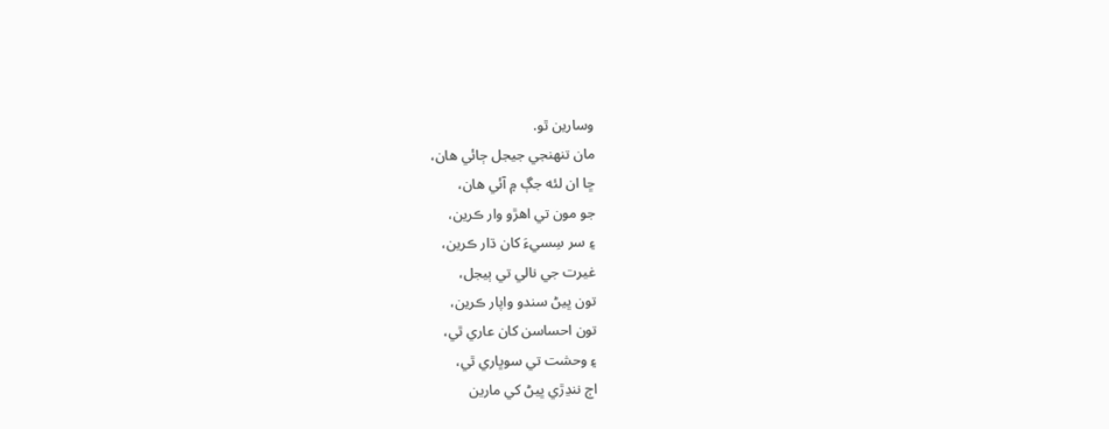وسارين ٿو.
مان تنهنجي جيجل ڄائي هان،
ڇا ان لئه جڳ ۾ آئي هان،
جو مون تي اهڙو وار ڪرين،
۽ سر سِسيءَ کان ڌار ڪرين،
غيرت جي نالي تي ٻيجل،
تون ڀيڻ سندو واپار ڪرين،
تون احساسن کان عاري ٿي،
۽ وحشت تي سوڀاري ٿي،
اڄ ننڍڙي ڀيڻ کي مارين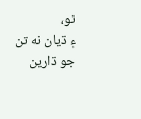ٿو،
۽ ڌيان نه تن جو ڌارين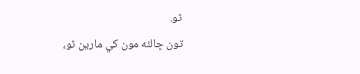ٿو.
تون ڇالئه مون کي مارين ٿو،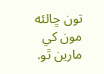تون ڇالئه مون کي مارين ٿو.